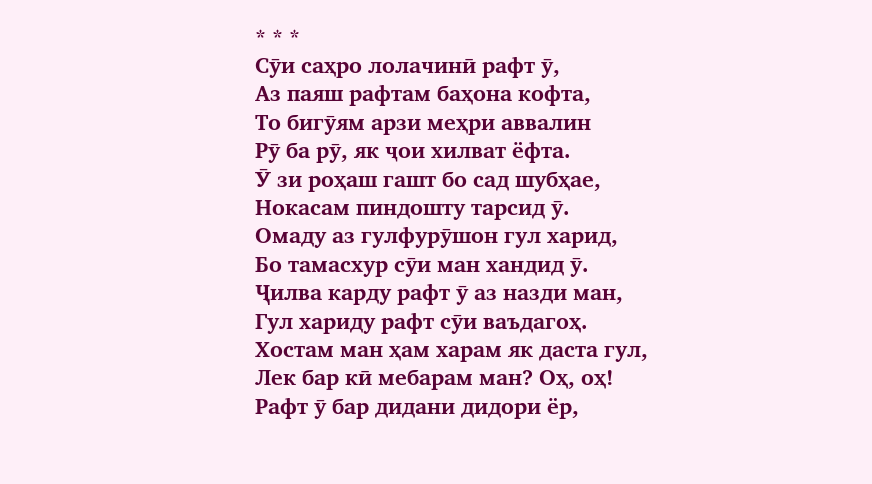* * *
Сӯи саҳро лолачинӣ рафт ӯ,
Аз паяш рафтам баҳона кофта,
То бигӯям арзи меҳри аввалин
Рӯ ба рӯ, як ҷои хилват ёфта.
Ӯ зи роҳаш гашт бо сад шубҳае,
Нокасам пиндошту тарсид ӯ.
Омаду аз гулфурӯшон гул харид,
Бо тамасхур сӯи ман хандид ӯ.
Ҷилва карду рафт ӯ аз назди ман,
Гул хариду рафт сӯи ваъдагоҳ.
Хостам ман ҳам харам як даста гул,
Лек бар кӣ мебарам ман? Оҳ, оҳ!
Рафт ӯ бар дидани дидори ёр,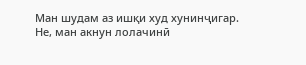Ман шудам аз ишқи худ хунинҷигар.
Не, ман акнун лолачинӣ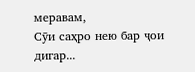меравам,
Сӯи саҳро нею бар ҷои дигар...